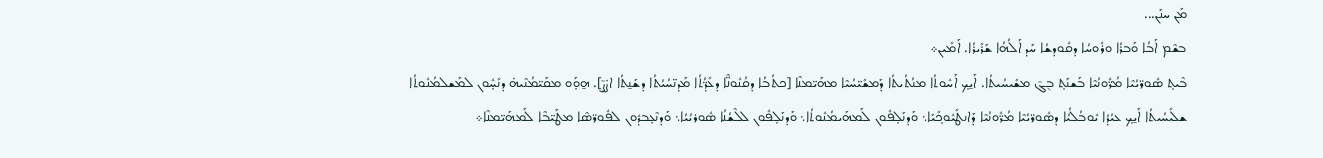ܡܰܢ ܚܢܰܢ...
ܒܫܶܡ ܐܰܒܳܐ ܘܰܒܪܳܐ ܘܪܽܘܚܳܐ ܕܩܽܘܕܫܳܐ ܚܰܕ ܐܰܠܳܗܳܐ ܫܰܪܺܝܪܳܐ. ܐܰܡܺܝܢ܀
ܒܶܝܬ̥ ܣܽܘܪ̈ܝܳܝܶܐ ܡܳܪ̈ܽܘܢܳܝܶܐ ܒܰܫܢܰܬ̥ ܒ݈ܓ̄ ܡܫܺܝܚܳܝܬܳܐ. ܐܰܝ̱ܟ̥ ܐܰܚܽܘܬܳܐ ܡܢܳܬܳܝܬܳܐ ܕܰܡܫܺܝ̈ܚܳܝܶܐ ܡܗܰܝ̈ܡܢܶܐ [ܟܬܳܒܳܐ ܕܩܳܢܽܘܢ̈ܶܐ ܕܥܺܕ̈ܳܬܳܐ ܡܰܕܢ̈ܚܳܝܳܬܳܐ ܕܫܰܢ̱ܬܳܐ ܐܨ̇ܨ̄]. ܗ̱ܘ̣ܰܘ ܡܩܰܝ̈ܡܳܢܶܝܗ̇ ܕܢܺܚ̣ܽܘܢ ܠܡܰܫܠܡܳܢܽܘܬܳܐ ܫܠܺܝܚܳܝܬܳܐ ܐܰܝ̱ܟ̥ ܥܝܳܕܳܐ ܝܽܘܒܳܠܳܝܳܐ ܕܣܽܘܪ̈ܝܳܝܶܐ ܡܳܪ̈ܽܘܢܳܝܶܐ ܕܰܐܢܛܺܝܽܘܟ̥ܺܝܰܐ܆ ܘܰܕܢܰܠ̣ܦܽܘܢ ܠܰܡܗܰܝܡܳܢܽܘܬܳܐ܆ ܘܰܕܢܰܠ̣ܦܽܘܢ ܠܠܶܫܳܢܳܐ ܣܽܘܪܝܳܝܳܐ܆ ܘܰܕܢܶܥ̣ܒܕܽܘܢ ܠܦܽܘܪ̈ܣܶܐ ܡܛܰܝ̈ܒܶܐ ܠܰܡܗܰܝ̈ܡܢܶܐ܀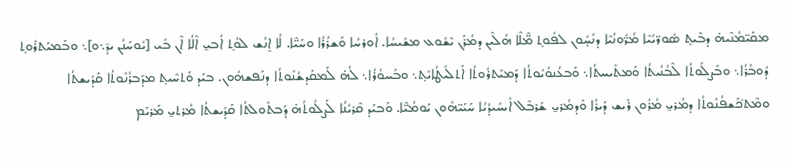ܡܩܰܝ̈ܡܳܢܶܝܗ̇ ܕܒܶܝܬ̥ ܣܽܘܪ̈ܝܳܝܶܐ ܡܳܪ̈ܽܘܢܳܝܶܐ ܕܢܺܚ̣ܽܘܢ ܠܦܽܘܬ̥ ܡ̈ܶܠܶܐ ܗܳܠܶܝܢ ܕܡܳܪܰܢ ܝܶܫܽܘܥ ܡܫܺܝܚܳܐ. ܐܽܘܪܚܳܐ ܘܰܫܪܳܪܳܐ ܘܚܰܝ̈ܶܐ. ܠܳܐ ܐ̱ܢܳܫ ܠܘܳܬ̥ ܐܳܒܝ̱ ܐܶܠܳܐ ܐܶܢ ܒܺܝ [ܝܽܘܚܰܢܳܢ ܝܕ̄܆ܘ]܆ ܘܒܰܡܝܰܬܪܽܘܬ̥ ܕܽܘܒܳܪܳܐ܆ ܘܒܰܨܠܽܘܬܳܐ ܠܶܒܳܢܳܝܬܳܐ ܘܰܡܬܺܝܚܬܳܐ܆ ܘܰܒܥܳܢܘܳܝܽܘܬܳܐ ܕܰܡܝܰܬܪܽܘܬܳܐ ܐܰܬܠܺܝܛܳܐܝܺܬ̥܆ ܘܒܰܚܘܳܪܳܐ܆ ܠܳܗ̇ ܠܰܡܩܰܕܫܳܢܽܘܬܳܐ ܕܢܰܦܫܗܽܘܢ. ܒܝܰܕ ܘܰܬܚܶܝܬ̥ ܡܕܰܒܪܳܢܽܘܬܳܐ ܩܰܕܺܝܫܬܳܐ ܘܡܶܬܟܰ̊ܫܦܳܢܽܘܬܳܐ ܕܡܳܪܝ̱ ܡܳܪܽܘܢ ܪܺܝܫ ܕܰܝܪܳܐ ܘܰܕܡܳܪܝ̱ ܫܰܪܒܶܠ ܐܺܝܚܺܝܕܳܝܳܐ ܚܰܝܰܝ̈ܗܽܘܢ ܝܰܘܡܳܝ̈ܶܐ. ܘܰܒܝܰܕ ܩܶܪܝܳܢܳܐ ܠܰܨܠܽܘܬܳܗ̇ ܕܰܒܬܽܘܠܬܳܐ ܩܰܕܺܝܫܬܳܐ ܡܳܪܬܝ̱ ܡܰܪܝܰܡ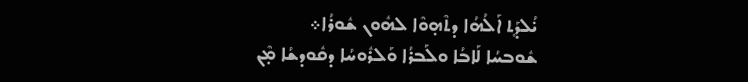ܝ̇ܳܠܕܰܬ̥ ܐܰܠܳܗܳܐ ܕܬܶܗ̣ܘܶܐ ܠܗܽܘܢ ܫܽܘܪܳܐ܀
ܫܽܘܒܚܳܐ ܠܰܐܒܳܐ ܘܠܰܒܪܳܐ ܘܰܠܪܽܘܚܳܐ ܕܩܽܘܕܫܳܐ ܡ̣ܶܢ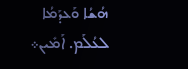ܗܳܫܳܐ ܘܰܥܕܰܡܳܐ ܠܥܳܠܰܡ. ܐܰܡܺܝܢ܀